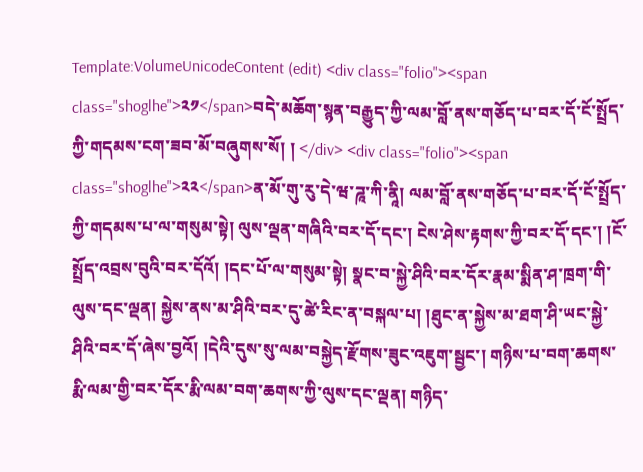Template:VolumeUnicodeContent (edit) <div class="folio"><span class="shoglhe">༢༡</span>བདེ་མཆོག་སྙན་བརྒྱུད་ཀྱི་ལམ་བློ་ནས་གཅོད་པ་བར་དོ་ངོ་སྤྲོད་ཀྱི་གདམས་ངག་ཟབ་མོ་བཞུགས་སོ། ། </div> <div class="folio"><span class="shoglhe">༢༢</span>ན་མོ་གུ་རུ་དེ་ཝ་ཌཱ་ཀི་ནཱི། ལམ་བློ་ནས་གཅོད་པ་བར་དོ་ངོ་སྤྲོད་ཀྱི་གདམས་པ་ལ་གསུམ་སྟེ། ལུས་ལྡན་གཞིའི་བར་དོ་དང་། ངེས་ཤེས་རྟགས་ཀྱི་བར་དོ་དང་། །ངོ་སྤྲོད་འབྲས་བུའི་བར་དོའོ། །དང་པོ་ལ་གསུམ་སྟེ། སྣང་བ་སྐྱེ་ཤིའི་བར་དོར་རྣམ་སྨིན་ཤ་ཁྲག་གི་ལུས་དང་ལྡན། སྐྱེས་ནས་མ་ཤིའི་བར་དུ་ཚེ་རིང་ན་བསྐལ་པ། །ཐུང་ན་སྐྱེས་མ་ཐག་ཤི་ཡང་སྐྱེ་ཤིའི་བར་དོ་ཞེས་བྱའོ། །དེའི་དུས་སུ་ལམ་བསྐྱེད་རྫོགས་ཟུང་འཇུག་སྦྱང་། གཉིས་པ་བག་ཆགས་རྨི་ལམ་གྱི་བར་དོར་རྨི་ལམ་བག་ཆགས་ཀྱི་ལུས་དང་ལྡན། གཉིད་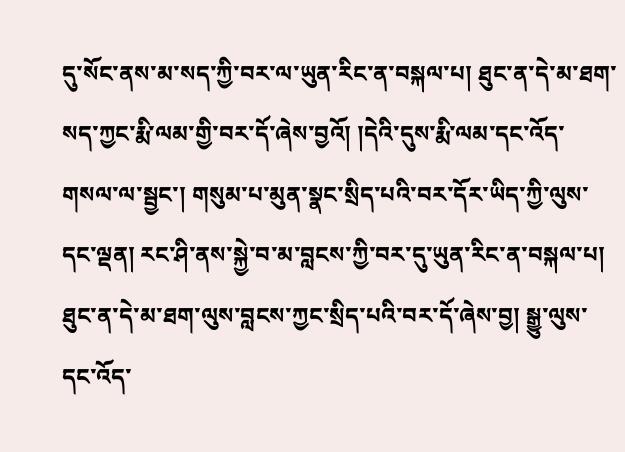དུ་སོང་ནས་མ་སད་ཀྱི་བར་ལ་ཡུན་རིང་ན་བསྐལ་པ། ཐུང་ན་དེ་མ་ཐག་སད་ཀྱང་རྨི་ལམ་གྱི་བར་དོ་ཞེས་བྱའོ། །དེའི་དུས་རྨི་ལམ་དང་འོད་གསལ་ལ་སྦྱང་། གསུམ་པ་མུན་སྣང་སྲིད་པའི་བར་དོར་ཡིད་ཀྱི་ལུས་དང་ལྡན། རང་ཤི་ནས་སྐྱེ་བ་མ་བླངས་ཀྱི་བར་དུ་ཡུན་རིང་ན་བསྐལ་པ། ཐུང་ན་དེ་མ་ཐག་ལུས་བླངས་ཀྱང་སྲིད་པའི་བར་དོ་ཞེས་བྱ། སྒྱུ་ལུས་དང་འོད་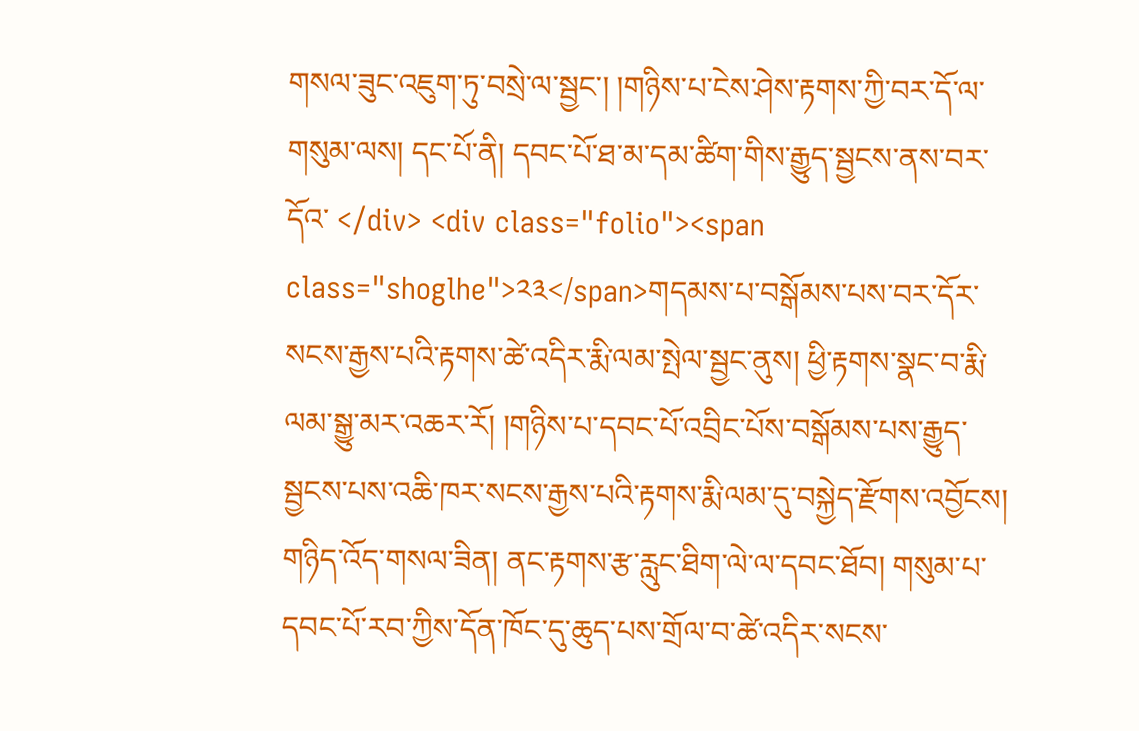གསལ་ཟུང་འཇུག་ཏུ་བསྲེ་ལ་སྦྱང་། །གཉིས་པ་ངེས་ཤེས་རྟགས་ཀྱི་བར་དོ་ལ་གསུམ་ལས། དང་པོ་ནི། དབང་པོ་ཐ་མ་དམ་ཚིག་གིས་རྒྱུད་སྦྱངས་ནས་བར་དོའ་ </div> <div class="folio"><span class="shoglhe">༢༣</span>གདམས་པ་བསྒོམས་པས་བར་དོར་སངས་རྒྱས་པའི་རྟགས་ཚེ་འདིར་རྨི་ལམ་སྤེལ་སྦྱང་ནུས། ཕྱི་རྟགས་སྣང་བ་རྨི་ལམ་སྒྱུ་མར་འཆར་རོ། །གཉིས་པ་དབང་པོ་འབྲིང་པོས་བསྒོམས་པས་རྒྱུད་སྦྱངས་པས་འཆི་ཁར་སངས་རྒྱས་པའི་རྟགས་རྨི་ལམ་དུ་བསྐྱེད་རྫོགས་འབྱོངས། གཉིད་འོད་གསལ་ཟིན། ནང་རྟགས་རྩ་རླུང་ཐིག་ལེ་ལ་དབང་ཐོབ། གསུམ་པ་དབང་པོ་རབ་ཀྱིས་དོན་ཁོང་དུ་ཆུད་པས་གྲོལ་བ་ཚེ་འདིར་སངས་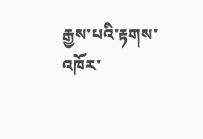རྒྱས་པའི་རྟགས་འཁོར་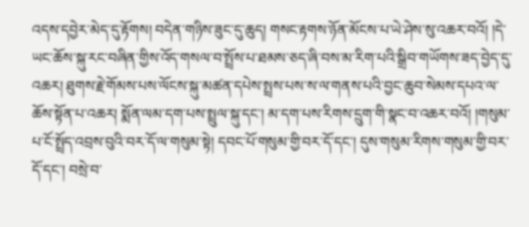འདས་དབྱེར་མེད་དུ་རྟོགས། བདེན་གཉིས་ཟུང་དུ་ཆུད། གསང་རྟགས་ཉོན་མོངས་པ་ཡེ་ཤེས་སུ་འཆར་བའོ། །དེ་ཡང་ཆོས་སྐུ་རང་བཞིན་གྱིས་འོད་གསལ་བ་སྤྲོས་པ་ཐམས་ཅད་ཞི་བས་མ་རིག་པའི་སྒྲིབ་གཡོགས་ཟད་བྱེད་དུ་འཆར། ཐུགས་རྗེ་གོམས་པས་ལོངས་སྐུ་མཚན་དཔེས་སྤྲས་པས་ས་ལ་གནས་པའི་བྱང་ཆུབ་སེམས་དཔའ་ལ་ཆོས་སྟོན་པ་འཆར། སྨོན་ལམ་དག་པས་སྤྲུལ་སྐུ་དང་། མ་དག་པས་རིགས་དྲུག་གི་སྣང་བ་འཆར་བའོ། །གསུམ་པ་ངོ་སྤྲོད་འབྲས་བུའི་བར་དོ་ལ་གསུམ་སྟེ། དབང་པོ་གསུམ་གྱི་བར་དོ་དང་། དུས་གསུམ་རིགས་གསུམ་གྱི་བར་དོ་དང་། བསྲེ་བ་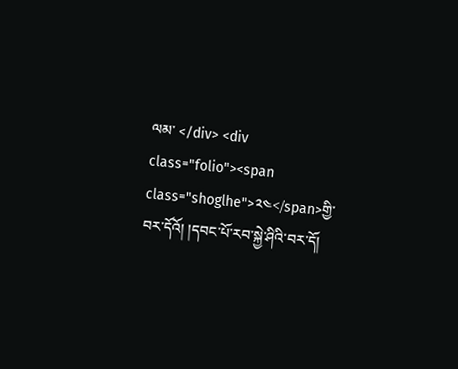ལམ་ </div> <div class="folio"><span class="shoglhe">༢༤</span>གྱི་བར་དོའོ། །དབང་པོ་རབ་སྐྱེ་ཤིའི་བར་དོ།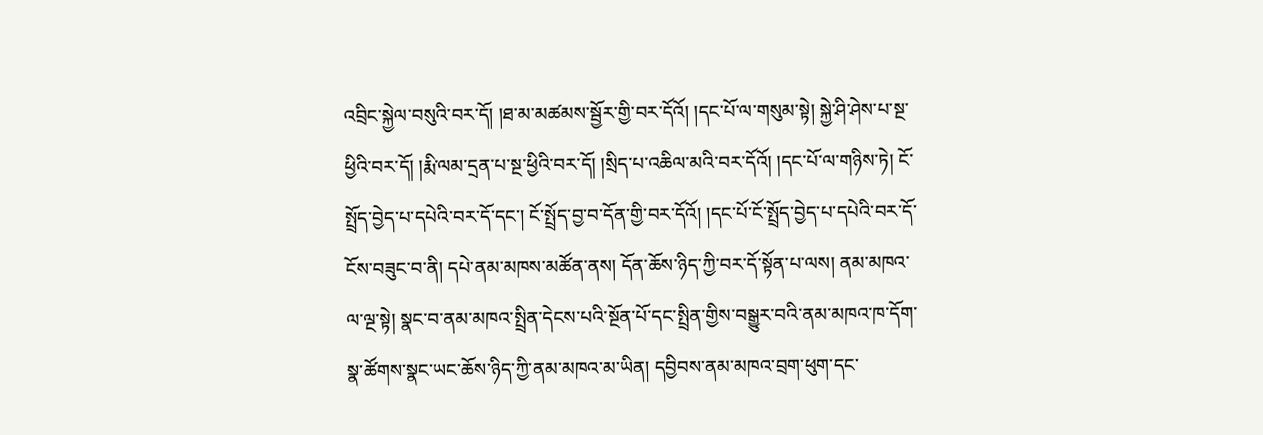འབྲིང་སྐྱེལ་བསུའི་བར་དོ། །ཐ་མ་མཚམས་སྦྱོར་གྱི་བར་དོའོ། །དང་པོ་ལ་གསུམ་སྟེ། སྐྱེ་ཤི་ཤེས་པ་སྔ་ཕྱིའི་བར་དོ། །རྨི་ལམ་དྲན་པ་སྔ་ཕྱིའི་བར་དོ། །སྲིད་པ་འཆིལ་མའི་བར་དོའོ། །དང་པོ་ལ་གཉིས་ཏེ། ངོ་སྤྲོད་བྱེད་པ་དཔེའི་བར་དོ་དང་། ངོ་སྤྲོད་བྱ་བ་དོན་གྱི་བར་དོའོ། །དང་པོ་ངོ་སྤྲོད་བྱེད་པ་དཔེའི་བར་དོ་ངོས་བཟུང་བ་ནི། དཔེ་ནམ་མཁས་མཚོན་ནས། དོན་ཆོས་ཉིད་ཀྱི་བར་དོ་སྟོན་པ་ལས། ནམ་མཁའ་ལ་ལྔ་སྟེ། སྣང་བ་ནམ་མཁའ་སྤྲིན་དེངས་པའི་སྔོན་པོ་དང་སྤྲིན་གྱིས་བསྒྱུར་བའི་ནམ་མཁའ་ཁ་དོག་སྣ་ཚོགས་སྣང་ཡང་ཆོས་ཉིད་ཀྱི་ནམ་མཁའ་མ་ཡིན། དབྱིབས་ནམ་མཁའ་བྲག་ཕུག་དང་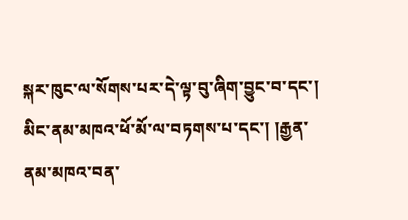སྐར་ཁུང་ལ་སོགས་པར་དེ་ལྟ་བུ་ཞིག་བྱུང་བ་དང་། མིང་ནམ་མཁའ་ཕོ་མོ་ལ་བཏགས་པ་དང་། །རྒྱན་ནམ་མཁའ་བན་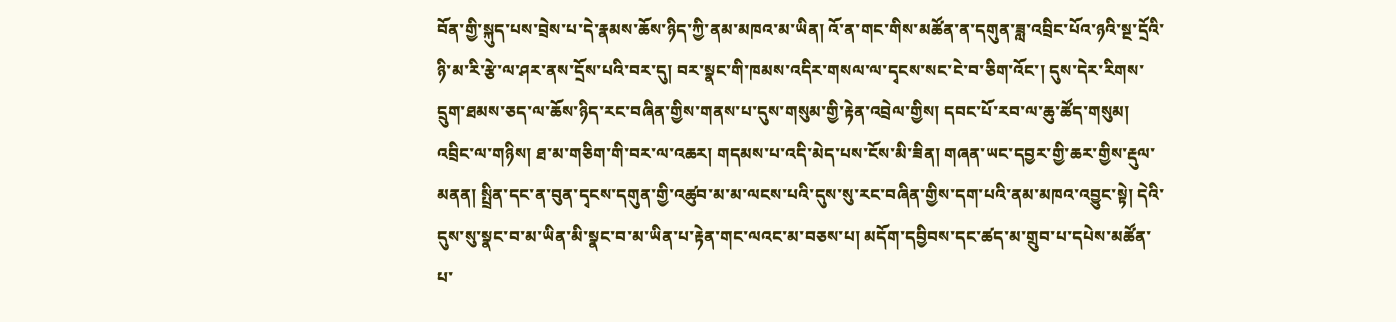བོན་གྱི་སྐུད་པས་བྲེས་པ་དེ་རྣམས་ཆོས་ཉིད་ཀྱི་ནམ་མཁའ་མ་ཡིན། འོ་ན་གང་གིས་མཚོན་ན་དགུན་ཟླ་འབྲིང་པོའ་ཉའི་སྔ་དྲོའི་ཉི་མ་རི་རྩེ་ལ་ཤར་ནས་དྲོས་པའི་བར་དུ། བར་སྣང་གི་ཁམས་འདིར་གསལ་ལ་དྭངས་སང་ངེ་བ་ཅིག་འོང་། དུས་དེར་རིགས་དྲུག་ཐམས་ཅད་ལ་ཆོས་ཉིད་རང་བཞིན་གྱིས་གནས་པ་དུས་གསུམ་གྱི་རྟེན་འབྲེལ་གྱིས། དབང་པོ་རབ་ལ་ཆུ་ཚོད་གསུམ། འབྲིང་ལ་གཉིས། ཐ་མ་གཅིག་གི་བར་ལ་འཆར། གདམས་པ་འདི་མེད་པས་ངོས་མི་ཟིན། གཞན་ཡང་དབྱར་གྱི་ཆར་གྱིས་རྡུལ་མནན། སྤྲིན་དང་ན་བུན་དྭངས་དགུན་གྱི་འཚུབ་མ་མ་ལངས་པའི་དུས་སུ་རང་བཞིན་གྱིས་དག་པའི་ནམ་མཁའ་འབྱུང་སྟེ། དེའི་དུས་སུ་སྣང་བ་མ་ཡིན་མི་སྣང་བ་མ་ཡིན་པ་རྟེན་གང་ལའང་མ་བཅས་པ། མདོག་དབྱིབས་དང་ཚད་མ་གྲུབ་པ་དཔེས་མཚོན་པ་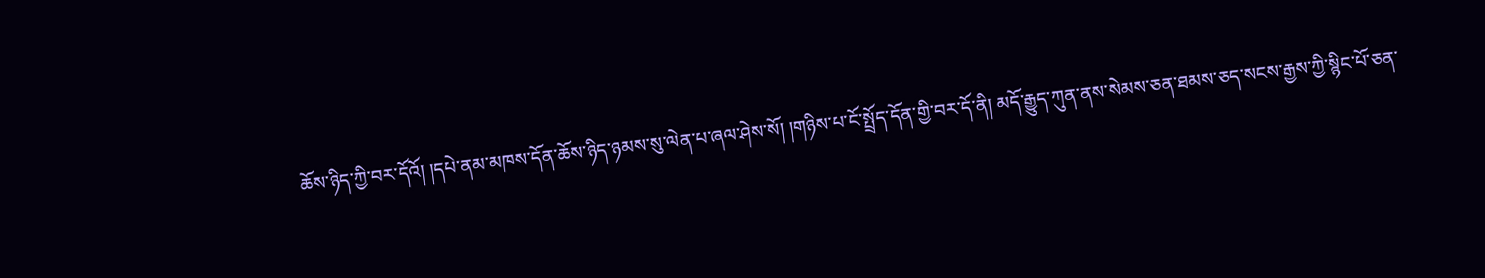ཆོས་ཉིད་ཀྱི་བར་དོའོ། །དཔེ་ནམ་མཁས་དོན་ཆོས་ཉིད་ཉམས་སུ་ལེན་པ་ཞལ་ཤེས་སོ། །གཉིས་པ་ངོ་སྤྲོད་དོན་གྱི་བར་དོ་ནི། མདོ་རྒྱུད་ཀུན་ནས་སེམས་ཅན་ཐམས་ཅད་སངས་རྒྱས་ཀྱི་སྙིང་པོ་ཅན་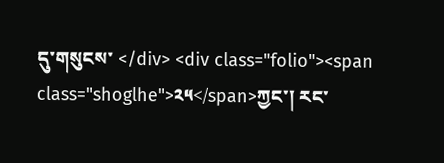དུ་གསུངས་ </div> <div class="folio"><span class="shoglhe">༢༥</span>ཀྱང་། རང་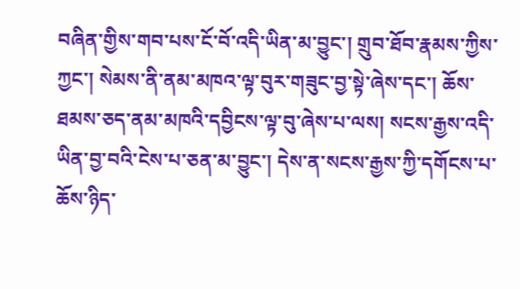བཞིན་གྱིས་གབ་པས་ངོ་བོ་འདི་ཡིན་མ་བྱུང་། གྲུབ་ཐོབ་རྣམས་ཀྱིས་ཀྱང་། སེམས་ནི་ནམ་མཁའ་ལྟ་བུར་གཟུང་བྱ་སྟེ་ཞེས་དང་། ཆོས་ཐམས་ཅད་ནམ་མཁའི་དབྱིངས་ལྟ་བུ་ཞེས་པ་ལས། སངས་རྒྱས་འདི་ཡིན་བྱ་བའི་ངེས་པ་ཅན་མ་བྱུང་། དེས་ན་སངས་རྒྱས་ཀྱི་དགོངས་པ་ཆོས་ཉིད་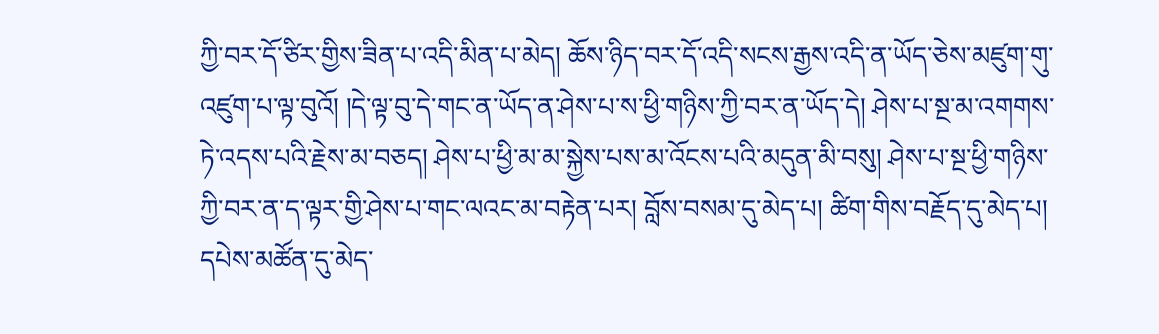ཀྱི་བར་དོ་ཙིར་གྱིས་ཟིན་པ་འདི་མིན་པ་མེད། ཆོས་ཉིད་བར་དོ་འདི་སངས་རྒྱས་འདི་ན་ཡོད་ཅེས་མཛུག་གུ་འཛུག་པ་ལྟ་བུའོ། །དེ་ལྟ་བུ་དེ་གང་ན་ཡོད་ན་ཤེས་པ་ས་ཕྱི་གཉིས་ཀྱི་བར་ན་ཡོད་དེ། ཤེས་པ་སྔ་མ་འགགས་ཏེ་འདས་པའི་རྗེས་མ་བཅད། ཤེས་པ་ཕྱི་མ་མ་སྐྱེས་པས་མ་འོངས་པའི་མདུན་མི་བསུ། ཤེས་པ་སྔ་ཕྱི་གཉིས་ཀྱི་བར་ན་ད་ལྟར་གྱི་ཤེས་པ་གང་ལའང་མ་བརྟེན་པར། བློས་བསམ་དུ་མེད་པ། ཚིག་གིས་བརྗོད་དུ་མེད་པ། དཔེས་མཚོན་དུ་མེད་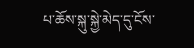པ་ཆོས་སྐུ་སྐྱེ་མེད་དུ་ངོས་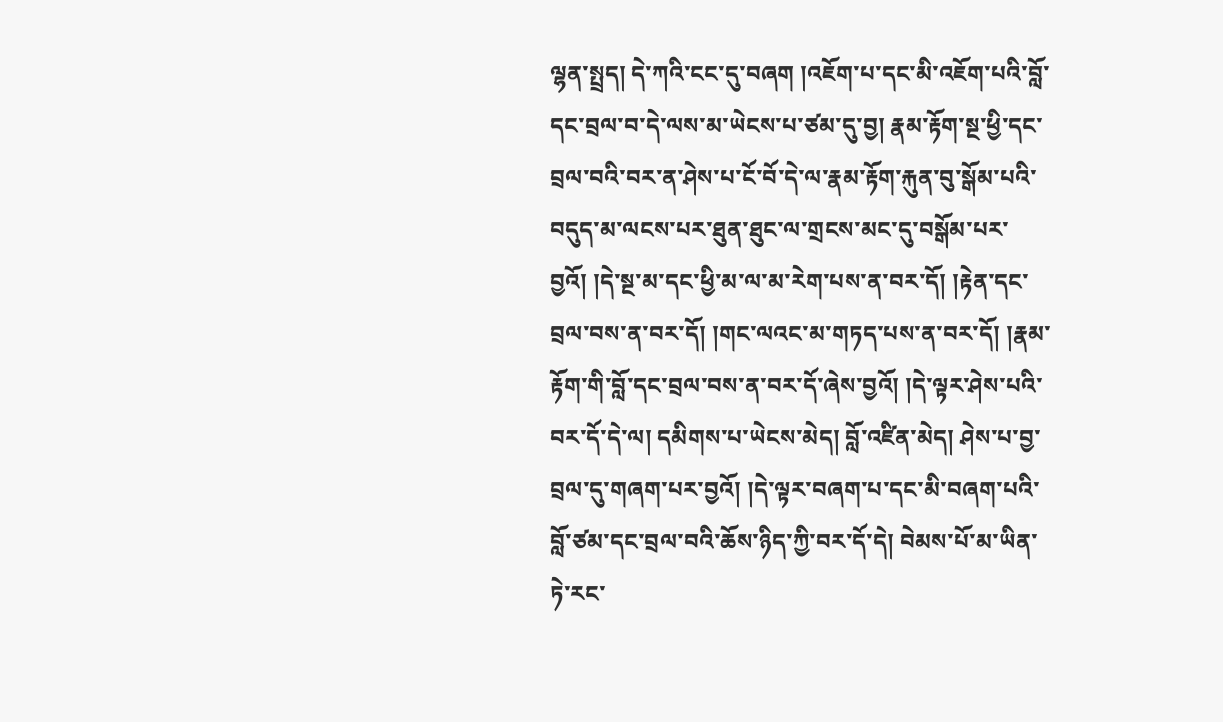ལྷན་སྤྲད། དེ་ཀའི་ངང་དུ་བཞག །འཇོག་པ་དང་མི་འཇོག་པའི་བློ་དང་བྲལ་བ་དེ་ལས་མ་ཡེངས་པ་ཙམ་དུ་བྱ། རྣམ་རྟོག་སྔ་ཕྱི་དང་བྲལ་བའི་བར་ན་ཤེས་པ་ངོ་བོ་དེ་ལ་རྣམ་རྟོག་རྐུན་བུ་སྒོམ་པའི་བདུད་མ་ལངས་པར་ཐུན་ཐུང་ལ་གྲངས་མང་དུ་བསྒོམ་པར་བྱའོ། །དེ་སྔ་མ་དང་ཕྱི་མ་ལ་མ་རེག་པས་ན་བར་དོ། །རྟེན་དང་བྲལ་བས་ན་བར་དོ། །གང་ལའང་མ་གཏད་པས་ན་བར་དོ། །རྣམ་རྟོག་གི་བློ་དང་བྲལ་བས་ན་བར་དོ་ཞེས་བྱའོ། །དེ་ལྟར་ཤེས་པའི་བར་དོ་དེ་ལ། དམིགས་པ་ཡེངས་མེད། བློ་འཛིན་མེད། ཤེས་པ་བྱ་བྲལ་དུ་གཞག་པར་བྱའོ། །དེ་ལྟར་བཞག་པ་དང་མི་བཞག་པའི་བློ་ཙམ་དང་བྲལ་བའི་ཆོས་ཉིད་ཀྱི་བར་དོ་དེ། བེམས་པོ་མ་ཡིན་ཏེ་རང་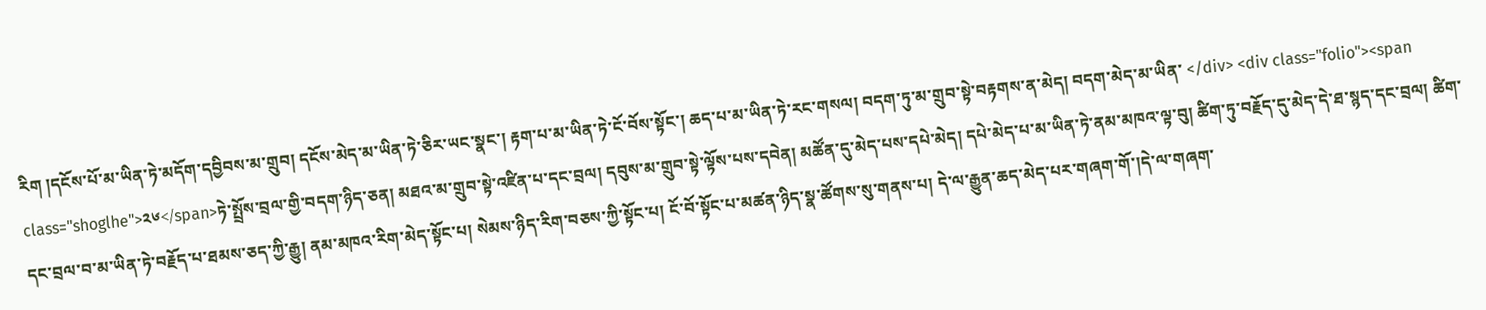རིག །དངོས་པོ་མ་ཡིན་ཏེ་མདོག་དབྱིབས་མ་གྲུབ། དངོས་མེད་མ་ཡིན་ཏེ་ཅིར་ཡང་སྣང་། རྟག་པ་མ་ཡིན་ཏེ་ངོ་བོས་སྟོང་། ཆད་པ་མ་ཡིན་ཏེ་རང་གསལ། བདག་ཏུ་མ་གྲུབ་སྟེ་བརྟགས་ན་མེད། བདག་མེད་མ་ཡིན་ </div> <div class="folio"><span class="shoglhe">༢༦</span>ཏེ་སྤྲོས་བྲལ་གྱི་བདག་ཉིད་ཅན། མཐའ་མ་གྲུབ་སྟེ་འཛིན་པ་དང་བྲལ། དབུས་མ་གྲུབ་སྟེ་ལྟོས་པས་དབེན། མཚོན་དུ་མེད་པས་དཔེ་མེད། དཔེ་མེད་པ་མ་ཡིན་ཏེ་ནམ་མཁའ་ལྟ་བུ། ཚིག་ཏུ་བརྗོད་དུ་མེད་དེ་ཐ་སྙད་དང་བྲལ། ཚིག་དང་བྲལ་བ་མ་ཡིན་ཏེ་བརྗོད་པ་ཐམས་ཅད་ཀྱི་རྒྱུ། ནམ་མཁའ་རིག་མེད་སྟོང་པ། སེམས་ཉིད་རིག་བཅས་ཀྱི་སྟོང་པ། ངོ་བོ་སྟོང་པ་མཚན་ཉིད་སྣ་ཚོགས་སུ་གནས་པ། དེ་ལ་རྒྱུན་ཆད་མེད་པར་གཞག་གོ་།དེ་ལ་གཞག་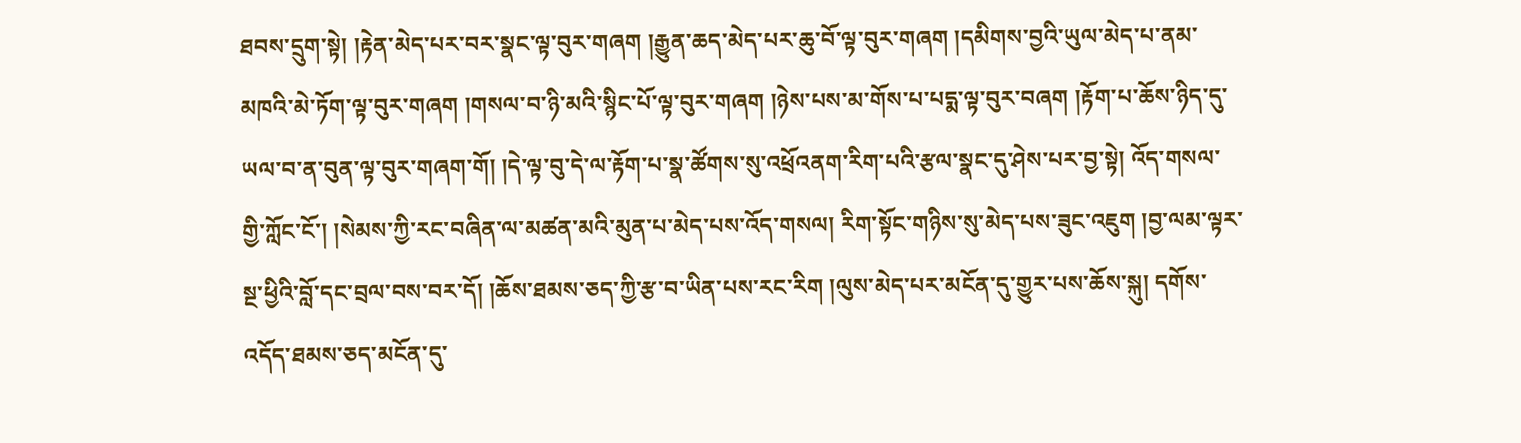ཐབས་དྲུག་སྟེ། །རྟེན་མེད་པར་བར་སྣང་ལྟ་བུར་གཞག །རྒྱུན་ཆད་མེད་པར་ཆུ་བོ་ལྟ་བུར་གཞག །དམིགས་བྱའི་ཡུལ་མེད་པ་ནམ་མཁའི་མེ་ཏོག་ལྟ་བུར་གཞག །གསལ་བ་ཉི་མའི་སྙིང་པོ་ལྟ་བུར་གཞག །ཉེས་པས་མ་གོས་པ་པདྨ་ལྟ་བུར་བཞག །རྟོག་པ་ཆོས་ཉིད་དུ་ཡལ་བ་ན་བུན་ལྟ་བུར་གཞག་གོ། །དེ་ལྟ་བུ་དེ་ལ་རྟོག་པ་སྣ་ཚོགས་སུ་འཕྲོའནག་རིག་པའི་རྩལ་སྣང་དུ་ཤེས་པར་བྱ་སྟེ། འོད་གསལ་གྱི་ཀློང་ངོ་། །སེམས་ཀྱི་རང་བཞིན་ལ་མཚན་མའི་མུན་པ་མེད་པས་འོད་གསལ། རིག་སྟོང་གཉིས་སུ་མེད་པས་ཟུང་འཇུག །བྱ་ལམ་ལྟར་སྔ་ཕྱིའི་བློ་དང་བྲལ་བས་བར་དོ། །ཆོས་ཐམས་ཅད་ཀྱི་རྩ་བ་ཡིན་པས་རང་རིག །ལུས་མེད་པར་མངོན་དུ་གྱུར་པས་ཆོས་སྐུ། དགོས་འདོད་ཐམས་ཅད་མངོན་དུ་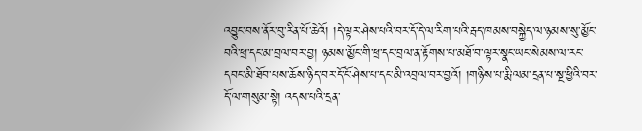འབྱུང་བས་ནོར་བུ་རིན་པོ་ཆེའོ། །དེ་ལྟར་ཤེས་པའི་བར་དོ་དེ་ལ་རིག་པའི་རྦད་ཁམས་བསྐྱེད་ལ་ཉམས་སུ་མྱོང་བའི་ཕྲ་དང་མ་བྲལ་བར་བྱ། ཉམས་མྱོང་གི་ཕྲ་དང་བྲལ་ན་རྟོགས་པ་མཐོ་བ་ལྟར་སྣང་ཡང་སེམས་ལ་རང་དབང་མི་ཐོབ་པས་ཆོས་ཉིད་བར་དོ་ངོ་ཤེས་པ་དང་མི་འབྲལ་བར་བྱའོ། །གཉིས་པ་རྨི་ལམ་དྲན་པ་སྔ་ཕྱིའི་བར་དོ་ལ་གསུམ་སྟེ། འདས་པའི་དྲན་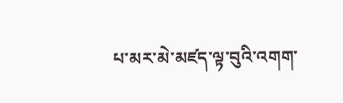པ་མར་མེ་མཛད་ལྟ་བུའི་འགག་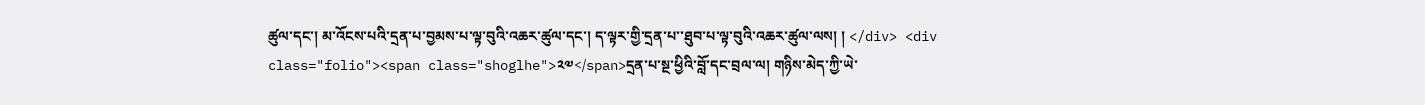ཚུལ་དང་། མ་འོངས་པའི་དྲན་པ་བྱམས་པ་ལྟ་བུའི་འཆར་ཚུལ་དང་། ད་ལྟར་གྱི་དྲན་པ་་ཐུབ་པ་ལྟ་བུའི་འཆར་ཚུལ་ལས། ། </div> <div class="folio"><span class="shoglhe">༢༧</span>དྲན་པ་སྔ་ཕྱིའི་བློ་དང་བྲལ་ལ། གཉིས་མེད་ཀྱི་ཡེ་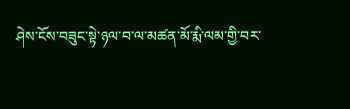ཤེས་ངོས་བཟུང་སྟེ་ཉལ་བ་ལ་མཚན་མོ་རྨི་ལམ་གྱི་བར་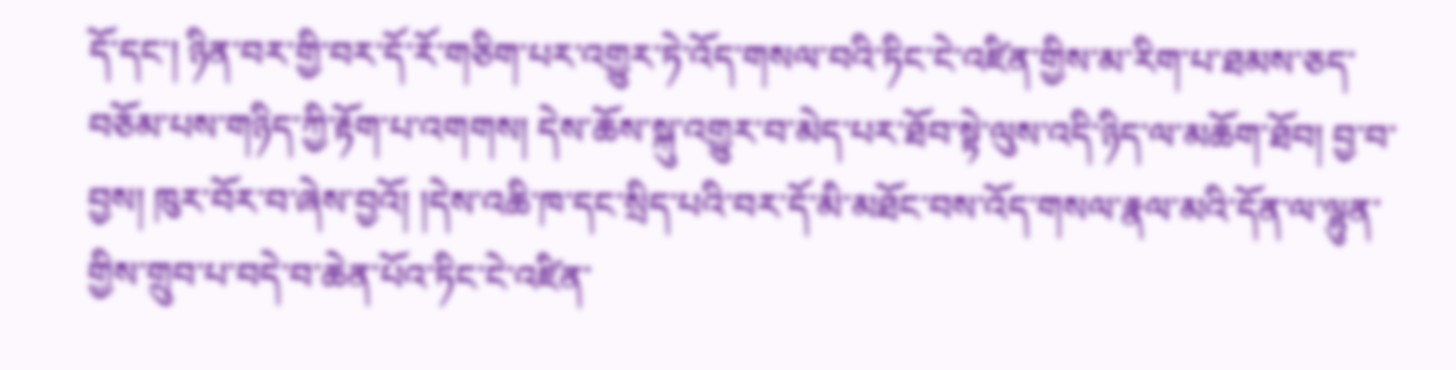དོ་དང་། ཉིན་བར་གྱི་བར་དོ་རོ་གཅིག་པར་འགྱུར་ཏེ་འོད་གསལ་བའི་ཏིང་ངེ་འཛིན་གྱིས་མ་རིག་པ་ཐམས་ཅད་བཅོམ་པས་གཉིད་ཀྱི་རྟོག་པ་འགགས། དེས་ཆོས་སྐུ་འགྱུར་བ་མེད་པར་ཐོབ་སྟེ་ལུས་འདི་ཉིད་ལ་མཆོག་ཐོབ། བྱ་བ་བྱས། ཁུར་བོར་བ་ཞེས་བྱའོ། །དེས་འཆི་ཁ་དང་སྲིད་པའི་བར་དོ་མི་མཐོང་བས་འོད་གསལ་རྣལ་མའི་དོན་ལ་ལྷུན་གྱིས་གྲུབ་པ་བདེ་བ་ཆེན་པོའ་ཏིང་ངེ་འཛིན་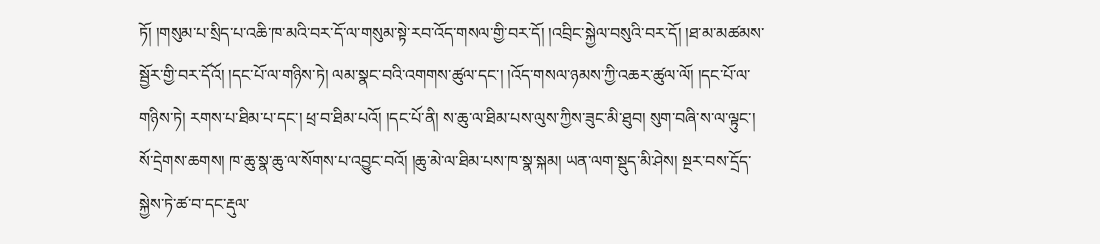ཏོ། །གསུམ་པ་སྲིད་པ་འཆི་ཁ་མའི་བར་དོ་ལ་གསུམ་སྟེ་རབ་འོད་གསལ་གྱི་བར་དོ། །འབྲིང་སྐྱེལ་བསུའི་བར་དོ། །ཐ་མ་མཚམས་སྦྱོར་གྱི་བར་དོའོ། །དང་པོ་ལ་གཉིས་ཏེ། ལམ་སྣང་བའི་འགགས་ཚུལ་དང་། །འོད་གསལ་ཉམས་ཀྱི་འཆར་ཚུལ་ལོ། །དང་པོ་ལ་གཉིས་ཏེ། རགས་པ་ཐིམ་པ་དང་། ཕྲ་བ་ཐིམ་པའོ། །དང་པོ་ནི། ས་ཆུ་ལ་ཐིམ་པས་ལུས་ཀྱིས་ཟུང་མི་ཐུབ། སུག་བཞི་ས་ལ་ལྟུང་། སོ་དྲེགས་ཆགས། ཁ་ཆུ་སྣ་ཆུ་ལ་སོགས་པ་འབྱུང་བའོ། །ཆུ་མེ་ལ་ཐིམ་པས་ཁ་སྣ་སྐམ། ཡན་ལག་སྡུད་མི་ཤེས། སྔར་བས་དྲོད་སྐྱེས་ཏེ་ཚ་བ་དང་རྡུལ་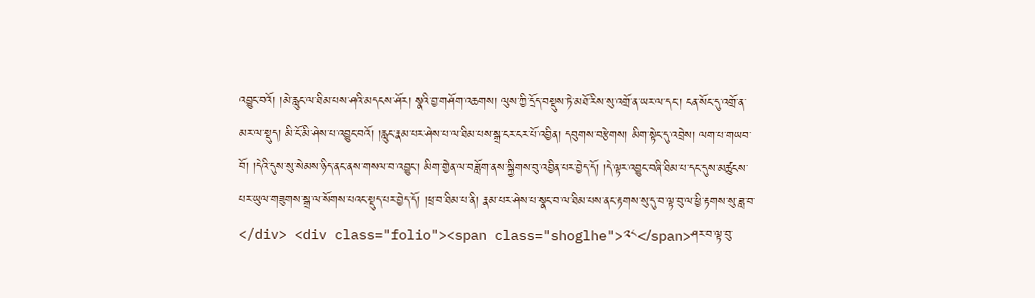འབྱུང་བའོ། །མེ་རླུང་ལ་ཐིམ་པས་ཤའི་མདངས་ཤོར། སྣའི་བྱ་གཤོག་འཆགས། ལུས་ཀྱི་དྲོད་བསྡུས་ཏེ་མཐོ་རིས་སུ་འགྲོ་ན་ཡར་ལ་དང་། ངན་སོང་དུ་འགྲོ་ན་མར་ལ་སྡུད། མི་ངོ་མི་ཤེས་པ་འབྱུང་བའོ། །རླུང་རྣམ་པར་ཤེས་པ་ལ་ཐིམ་པས་སྒྲ་ངར་ངར་པོ་འབྱིན། དབུགས་བརྩེགས། མིག་སྟེང་དུ་འབྲེས། ལག་པ་གཡབ་བོ། །དེའི་དུས་སུ་སེམས་ཉིད་ནང་ནས་གསལ་བ་འབྱུང་། མིག་གྱེན་ལ་བཟློག་ནས་སྐྱིགས་བུ་འབྱིན་པར་བྱེད་དོ། །དེ་ལྟར་འབྱུང་བཞི་ཐིམ་པ་དང་དུས་མཚུངས་པར་ཡུལ་གཟུགས་སྒྲ་ལ་སོགས་པའང་སྡུད་པར་བྱེད་དོ། །ཕྲ་བ་ཐིམ་པ་ནི། རྣམ་པར་ཤེས་པ་སྣང་བ་ལ་ཐིམ་པས་ནང་རྟགས་སུ་དུ་བ་ལྟ་བུ་ལ་ཕྱི་རྟགས་སུ་ཟླ་བ་ </div> <div class="folio"><span class="shoglhe">༢༨</span>ཤར་བ་ལྟ་བུ་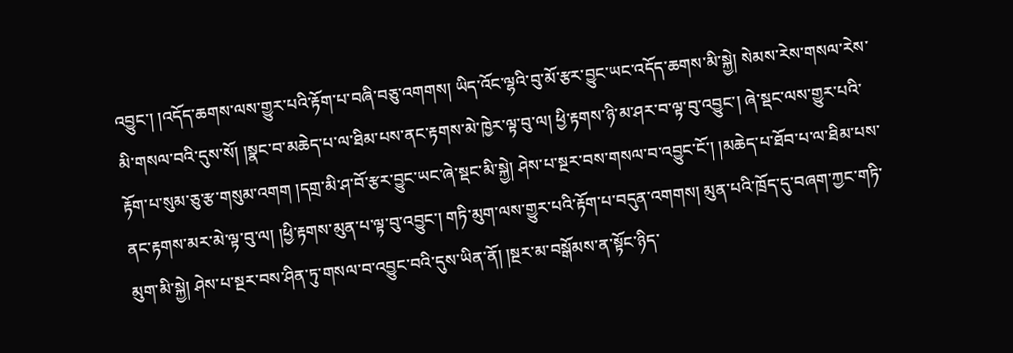འབྱུང་། །འདོད་ཆགས་ལས་གྱུར་པའི་རྟོག་པ་བཞི་བཅུ་འགགས། ཡིད་འོང་ལྷའི་བུ་མོ་རྩར་བྱུང་ཡང་འདོད་ཆགས་མི་སྐྱེ། སེམས་རེས་གསལ་རེས་མི་གསལ་བའི་དུས་སོ། །སྣང་བ་མཆེད་པ་ལ་ཐིམ་པས་ནང་རྟགས་མེ་ཁྱེར་ལྟ་བུ་ལ། ཕྱི་རྟགས་ཉི་མ་ཤར་བ་ལྟ་བུ་འབྱུང་། ཞེ་སྡང་ལས་གྱུར་པའི་རྟོག་པ་སུམ་ཅུ་རྩ་གསུམ་འགག །དགྲ་མི་ཤ་བོ་རྩར་བྱུང་ཡང་ཞེ་སྡང་མི་སྐྱེ། ཤེས་པ་སྔར་བས་གསལ་བ་འབྱུང་ངོ་། །མཆེད་པ་ཐོབ་པ་ལ་ཐིམ་པས་ནང་རྟགས་མར་མེ་ལྟ་བུ་ལ། །ཕྱི་རྟགས་མུན་པ་ལྟ་བུ་འབྱུང་། གཏི་མུག་ལས་གྱུར་པའི་རྟོག་པ་བདུན་འགགས། མུན་པའི་ཁྲོད་དུ་བཞག་ཀྱང་གཏི་མུག་མི་སྐྱེ། ཤེས་པ་སྔར་བས་ཤིན་ཏུ་གསལ་བ་འབྱུང་བའི་དུས་ཡིན་ནོ། །སྔར་མ་བསྒོམས་ན་སྟོང་ཉིད་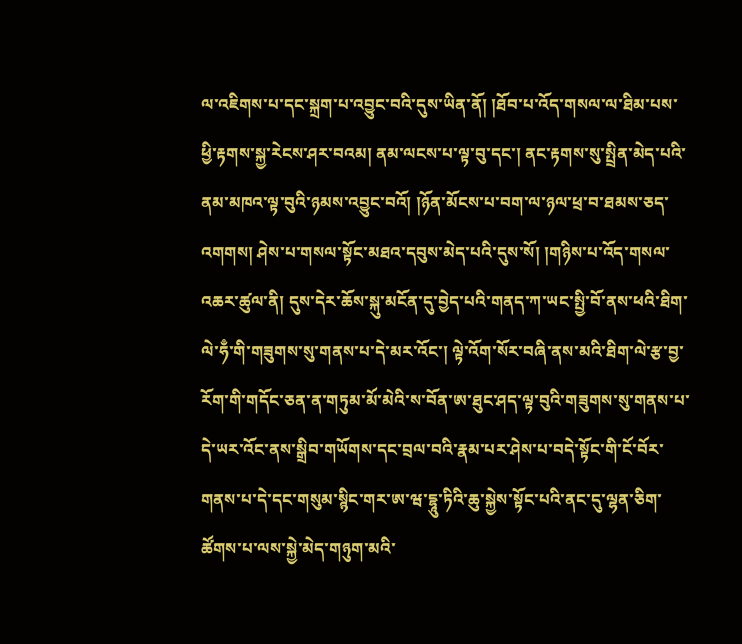ལ་འཇིགས་པ་དང་སྐྲག་པ་འབྱུང་བའི་དུས་ཡིན་ནོ། །ཐོབ་པ་འོད་གསལ་ལ་ཐིམ་པས་ཕྱི་རྟགས་སྐྱ་རེངས་ཤར་བའམ། ནམ་ལངས་པ་ལྟ་བུ་དང་། ནང་རྟགས་སུ་སྤྲིན་མེད་པའི་ནམ་མཁའ་ལྟ་བུའི་ཉམས་འབྱུང་བའོ། །ཉོན་མོངས་པ་བག་ལ་ཉལ་ཕྲ་བ་ཐམས་ཅད་འགགས། ཤེས་པ་གསལ་སྟོང་མཐའ་དབུས་མེད་པའི་དུས་སོ། །གཉིས་པ་འོད་གསལ་འཆར་ཚུལ་ནི། དུས་དེར་ཆོས་སྐུ་མངོན་དུ་བྱེད་པའི་གནད་ཀ་ཡང་སྤྱི་བོ་ནས་ཕའི་ཐིག་ལེ་ཧྃ་གི་གཟུགས་སུ་གནས་པ་དེ་མར་འོང་། ལྟེ་འོག་སོར་བཞི་ནས་མའི་ཐིག་ལེ་རྩ་བྱ་རོག་གི་གདོང་ཅན་ན་གཏུམ་མོ་མེའི་ས་བོན་ཨ་ཐུང་ཤད་ལྟ་བུའི་གཟུགས་སུ་གནས་པ་དེ་ཡར་འོང་ནས་སྒྲིབ་གཡོགས་དང་བྲལ་བའི་རྣམ་པར་ཤེས་པ་བདེ་སྟོང་གི་ངོ་བོར་གནས་པ་དེ་དང་གསུམ་སྙིང་གར་ཨ་ཝ་དྷཱུ་ཏིའི་ཆུ་སྐྱེས་སྟོང་པའི་ནང་དུ་ལྷན་ཅིག་ཚོགས་པ་ལས་སྐྱེ་མེད་གཉུག་མའི་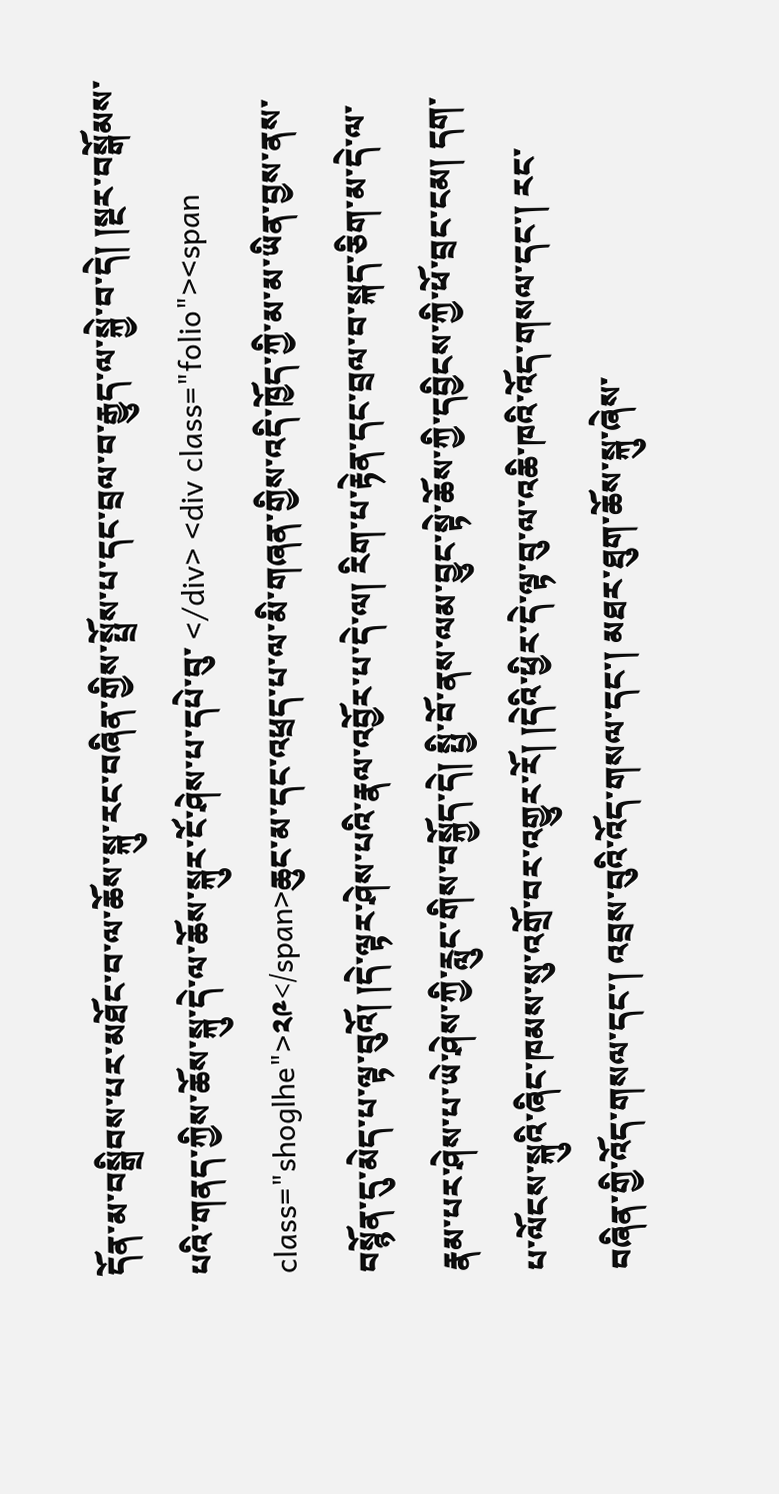དོན་མ་བསྒྲིབས་པར་མཐོང་བ་ལ་ཆོས་སྐུ་རང་བཞིན་གྱིས་སྤྲོས་པ་དང་བྲལ་བ་རྒྱུད་ལ་སྐྱེ་བ་དེ། །སྔར་བསྒོམས་པའི་གནད་ཀྱིས་ཆོས་སྐུ་དེ་ལ་ཆོས་སྐུར་ངོ་ཤེས་པ་དཔེ་བུ་ </div> <div class="folio"><span class="shoglhe">༢༩</span>ཆུང་མ་དང་འཕྲད་པ་ལ་མི་གཞན་གྱིས་འདི་ཁྱོད་ཀྱི་མ་མ་ཡིན་བྱས་ནས་བསྙོན་དུ་མེད་པ་ལྟ་བུའོ། །དེ་ལྟར་ཤེས་པའི་རྣལ་འབྱོར་པ་དེ་ལ། རིག་པ་རྟེན་དང་བྲལ་བ་སྐད་ཅིག་མ་དེ་ལ་རྣམ་པར་ཤེས་པ་ཡེ་ཤེས་ཀྱི་རླུང་གིས་བསྐྱོད་དེ། སྤྱི་བོ་ནས་ལམ་བྱུང་སྟེ་ཆོས་ཀྱི་དབྱིངས་ཀྱི་ཕོ་བྲང་ངམ། དག་པ་ལོངས་སྐུའི་ཞིང་ཁམས་སུ་འགྲོ་བར་འགྱུར་རོ། །དེའི་ཕྱིར་དེ་ལྟ་བུ་ལ་འཆི་ཁའི་འོད་གསལ་དང་། རང་བཞིན་གྱི་འོད་གསལ་དང་། འབྲས་བུའི་འོད་གསལ་དང་། མཐར་ཐུག་ཆོས་སྐུ་ཞེས་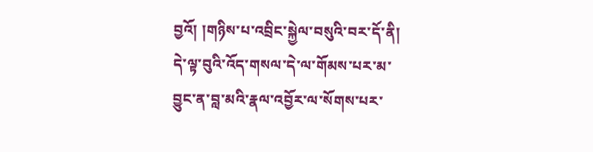བྱའོ། །གཉིས་པ་འབྲིང་སྐྱེལ་བསུའི་བར་དོ་ནི། དེ་ལྟ་བུའི་འོད་གསལ་དེ་ལ་གོམས་པར་མ་བྱུང་ན་བླ་མའི་རྣལ་འབྱོར་ལ་སོགས་པར་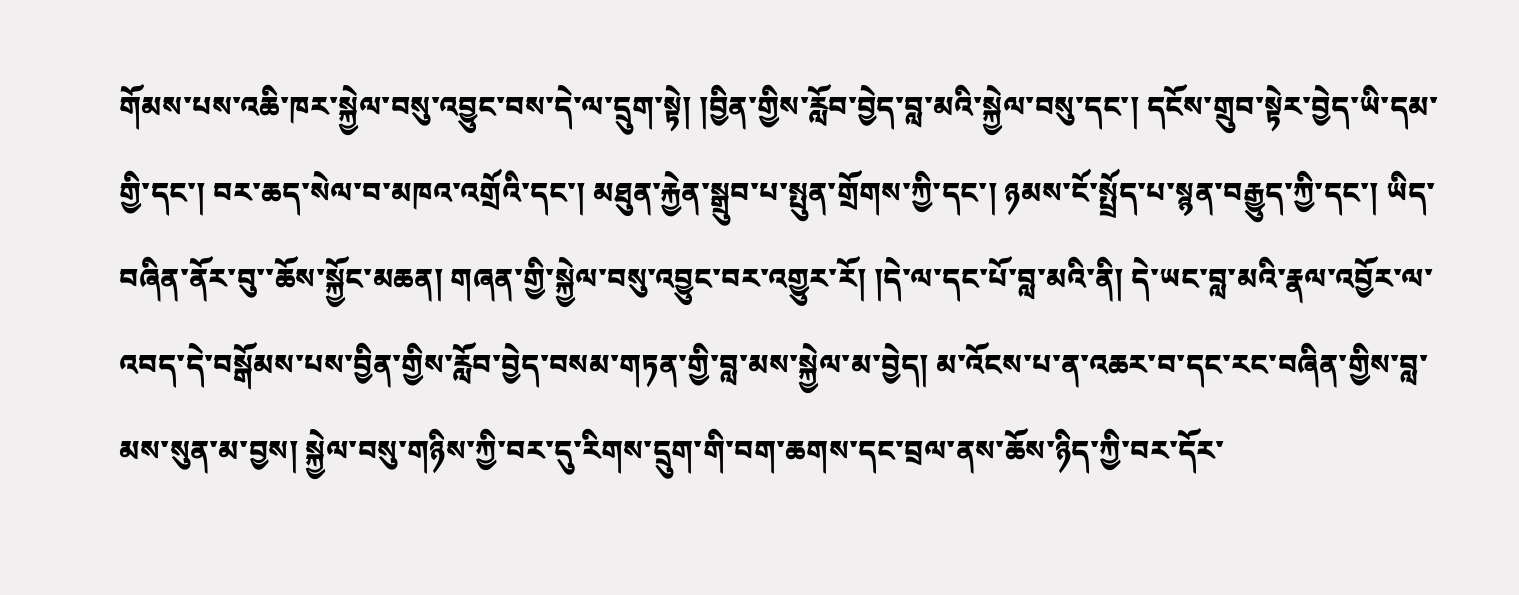གོམས་པས་འཆི་ཁར་སྐྱེལ་བསུ་འབྱུང་བས་དེ་ལ་དྲུག་སྟེ། །བྱིན་གྱིས་རློབ་བྱེད་བླ་མའི་སྐྱེལ་བསུ་དང་། དངོས་གྲུབ་སྟེར་བྱེད་ཡི་དམ་གྱི་དང་། བར་ཆད་སེལ་བ་མཁའ་འགྲོའི་དང་། མཐུན་རྐྱེན་སྒྲུབ་པ་སྤུན་གྲོགས་ཀྱི་དང་། ཉམས་ངོ་སྤྲོད་པ་སྙན་བརྒྱུད་ཀྱི་དང་། ཡིད་བཞིན་ནོར་བུ་་ཆོས་སྐྱོང་མཆན། གཞན་གྱི་སྐྱེལ་བསུ་འབྱུང་བར་འགྱུར་རོ། །དེ་ལ་དང་པོ་བླ་མའི་ནི། དེ་ཡང་བླ་མའི་རྣལ་འབྱོར་ལ་འབད་དེ་བསྒོམས་པས་བྱིན་གྱིས་རློབ་བྱེད་བསམ་གཏན་གྱི་བླ་མས་སྐྱེལ་མ་བྱེད། མ་འོངས་པ་ན་འཆར་བ་དང་རང་བཞིན་གྱིས་བླ་མས་སུན་མ་བྱས། སྐྱེལ་བསུ་གཉིས་ཀྱི་བར་དུ་རིགས་དྲུག་གི་བག་ཆགས་དང་བྲལ་ནས་ཆོས་ཉིད་ཀྱི་བར་དོར་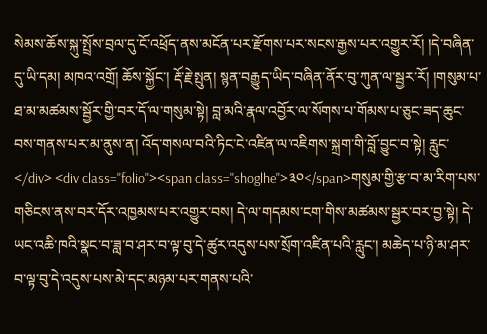སེམས་ཆོས་སྐུ་སྤྲོས་བྲལ་དུ་ངོ་འཕྲོད་ནས་མངོན་པར་རྫོགས་པར་སངས་རྒྱས་པར་འགྱུར་རོ། །དེ་བཞིན་དུ་ཡི་དམ། མཁའ་འགྲོ། ཆོས་སྐྱོང་། རྡོ་རྗེ་སྤུན། སྙན་བརྒྱུད་ཡིད་བཞིན་ནོར་བུ་ཀུན་ལ་སྦྱར་རོ། །གསུམ་པ་ཐ་མ་མཚམས་སྦྱོར་གྱི་བར་དོ་ལ་གསུམ་སྟེ། བླ་མའི་རྣལ་འབྱོར་ལ་སོགས་པ་གོམས་པ་ཅུང་ཟད་ཆུང་བས་གནས་པར་མ་ནུས་ན། འོད་གསལ་བའི་ཏིང་ངེ་འཛིན་ལ་འཇིགས་སྐྲག་གི་བློ་བྱུང་བ་སྟེ། རླུང་ </div> <div class="folio"><span class="shoglhe">༣༠</span>གསུམ་གྱི་རྩ་བ་མ་རིག་པས་གཅིངས་ནས་བར་དོར་འཁྱམས་པར་འགྱུར་བས། དེ་ལ་གདམས་ངག་གིས་མཚམས་སྦྱར་བར་བྱ་སྟེ། དེ་ཡང་འཆི་ཁའི་སྣང་བ་ཟླ་བ་ཤར་བ་ལྟ་བུ་དེ་ཚུར་འདུས་པས་སྲོག་འཛིན་པའི་རླུང་། མཆེད་པ་ཉི་མ་ཤར་བ་ལྟ་བུ་དེ་འདུས་པས་མེ་དང་མཉམ་པར་གནས་པའི་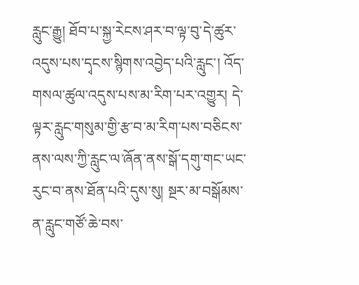རླུང་རྒྱུ། ཐོབ་པ་སྐྱ་རེངས་ཤར་བ་ལྟ་བུ་དེ་ཚུར་འདུས་པས་དྭངས་སྙིགས་འབྱེད་པའི་རླུང་། འོད་གསལ་ཚུལ་འདུས་པས་མ་རིག་པར་འགྱུར། དེ་ལྟར་རླུང་གསུམ་གྱི་རྩ་བ་མ་རིག་པས་བཅིངས་ནས་ལས་ཀྱི་རླུང་ལ་ཞོན་ནས་སྒོ་དགུ་གང་ཡང་རུང་བ་ནས་ཐོན་པའི་དུས་སུ། སྔར་མ་བསྒོམས་ན་རླུང་གཙོ་ཆེ་བས་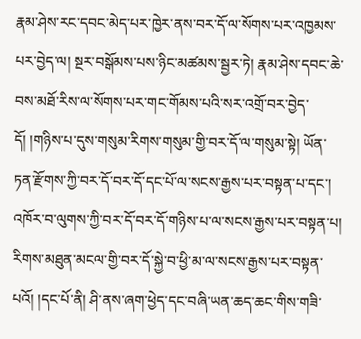རྣམ་ཤེས་རང་དབང་མེད་པར་ཁྱེར་ནས་བར་དོ་ལ་སོགས་པར་འཁྱམས་པར་བྱེད་ལ། སྔར་བསྒོམས་པས་ཉིང་མཚམས་སྦྱར་ཏེ། རྣམ་ཤེས་དབང་ཆེ་བས་མཐོ་རིས་ལ་སོགས་པར་གང་གོམས་པའི་སར་འགྲོ་བར་བྱེད་དོ། །གཉིས་པ་དུས་གསུམ་རིགས་གསུམ་གྱི་བར་དོ་ལ་གསུམ་སྟེ། ཡོན་ཏན་རྫོགས་ཀྱི་བར་དོ་བར་དོ་དང་པོ་ལ་སངས་རྒྱས་པར་བསྟན་པ་དང་། འཁོར་བ་ལུགས་ཀྱི་བར་དོ་བར་དོ་གཉིས་པ་ལ་སངས་རྒྱས་པར་བསྟན་པ། རིགས་མཐུན་མངལ་གྱི་བར་དོ་སྐྱེ་བ་ཕྱི་མ་ལ་སངས་རྒྱས་པར་བསྟན་པའོ། །དང་པོ་ནི། ཤི་ནས་ཞག་ཕྱེད་དང་བཞི་ཡན་ཆད་ཆང་གིས་གཟི་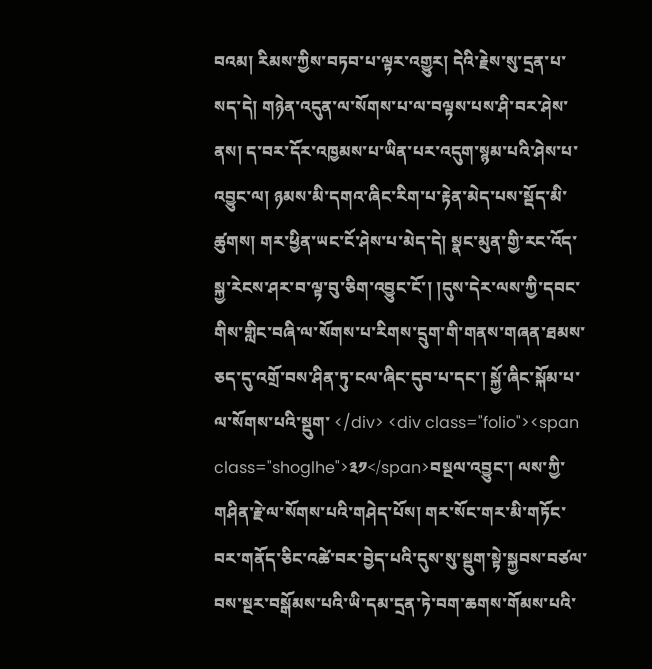བའམ། རིམས་ཀྱིས་བཏབ་པ་ལྟར་འགྱུར། དེའི་རྗེས་སུ་དྲན་པ་སད་དེ། གཉེན་འདུན་ལ་སོགས་པ་ལ་བལྟས་པས་ཤི་བར་ཤེས་ནས། ད་བར་དོར་འཁྱམས་པ་ཡིན་པར་འདུག་སྙམ་པའི་ཤེས་པ་འབྱུང་ལ། ཉམས་མི་དགའ་ཞིང་རིག་པ་རྟེན་མེད་པས་སྡོད་མི་ཚུགས། གར་ཕྱིན་ཡང་ངོ་ཤེས་པ་མེད་དེ། སྣང་མུན་གྱི་རང་འོད་སྐྱ་རེངས་ཤར་བ་ལྟ་བུ་ཅིག་འབྱུང་ངོ་། །དུས་དེར་ལས་ཀྱི་དབང་གིས་གླིང་བཞི་ལ་སོགས་པ་རིགས་དྲུག་གི་གནས་གཞན་ཐམས་ཅད་དུ་འགྲོ་བས་ཤིན་ཏུ་ངལ་ཞིང་དུབ་པ་དང་། སྐྱོ་ཞིང་སྐོམ་པ་ལ་སོགས་པའི་སྡུག་ </div> <div class="folio"><span class="shoglhe">༣༡</span>བསྔལ་འབྱུང་། ལས་ཀྱི་གཤིན་རྗེ་ལ་སོགས་པའི་གཤེད་པོས། གར་སོང་གར་མི་གཏོང་བར་གནོད་ཅིང་འཚེ་བར་བྱེད་པའི་དུས་སུ་སྡུག་སྟེ་སྐྱབས་བཙལ་བས་སྔར་བསྒོམས་པའི་ཡི་དམ་དྲན་ཏེ་བག་ཆགས་གོམས་པའི་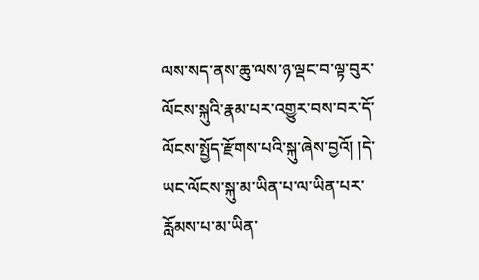ལས་སད་ནས་ཆུ་ལས་ཉ་ལྡང་བ་ལྟ་བུར་ལོངས་སྐུའི་རྣམ་པར་འགྱུར་བས་བར་དོ་ལོངས་སྤྱོད་རྫོགས་པའི་སྐུ་ཞེས་བྱའོ། །དེ་ཡང་ལོངས་སྐུ་མ་ཡིན་པ་ལ་ཡིན་པར་རློམས་པ་མ་ཡིན་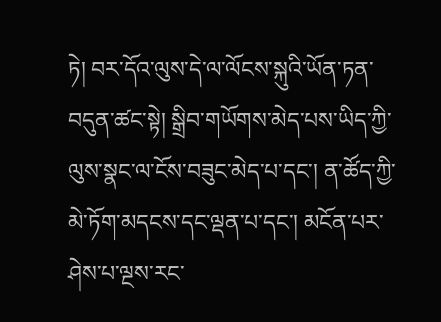ཏེ། བར་དོའ་ལུས་དེ་ལ་ལོངས་སྐུའི་ཡོན་ཏན་བདུན་ཚང་སྟེ། སྒྲིབ་གཡོགས་མེད་པས་ཡིད་ཀྱི་ལུས་སྣང་ལ་ངོས་བཟུང་མེད་པ་དང་། ན་ཚོད་ཀྱི་མེ་ཏོག་མདངས་དང་ལྡན་པ་དང་། མངོན་པར་ཤེས་པ་ལྔས་རང་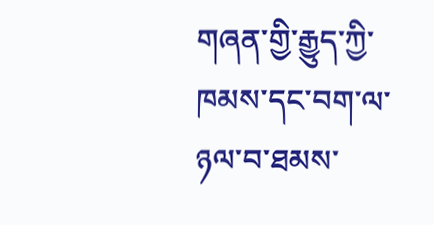གཞན་གྱི་རྒྱུད་ཀྱི་ཁམས་དང་བག་ལ་ཉལ་བ་ཐམས་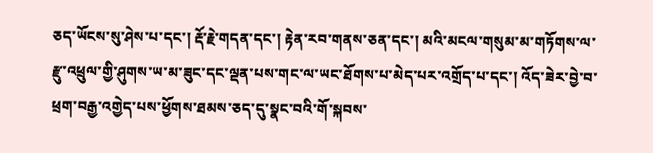ཅད་ཡོངས་སུ་ཤེས་པ་དང་། རྡོ་རྗེ་གདན་དང་། རྟེན་རབ་གནས་ཅན་དང་། མའི་མངལ་གསུམ་མ་གཏོགས་ལ་རྫུ་འཕྲུལ་གྱི་ཤུགས་ཡ་མ་ཟུང་དང་ལྡན་པས་གང་ལ་ཡང་ཐོགས་པ་མེད་པར་འགྲོད་པ་དང་། འོད་ཟེར་བྱེ་བ་ཕྲག་བརྒྱ་འགྱེད་པས་ཕྱོགས་ཐམས་ཅད་དུ་སྣང་བའི་གོ་སྐབས་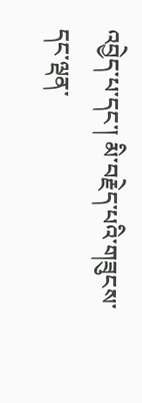འབྱེད་པ་དང་། མི་བརྗེད་པའི་གཟུངས་དང་ལྡན་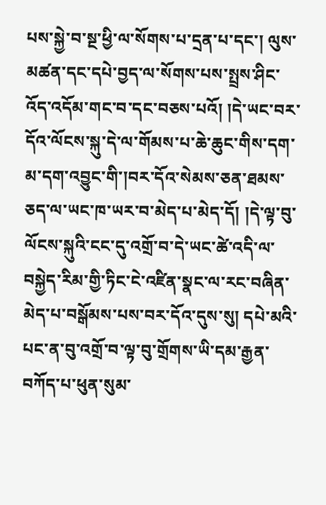པས་སྐྱེ་བ་སྔ་ཕྱི་ལ་སོགས་པ་དྲན་པ་དང་། ལུས་མཚན་དང་དཔེ་བྱད་ལ་སོགས་པས་སྤྲས་ཤིང་འོད་འདོམ་གང་བ་དང་བཅས་པའོ། །དེ་ཡང་བར་དོའ་ལོངས་སྐུ་དེ་ལ་གོམས་པ་ཆེ་ཆུང་གིས་དག་མ་དག་འབྱུང་གི་།བར་དོའ་སེམས་ཅན་ཐམས་ཅད་ལ་ཡང་ཁ་ཡར་བ་མེད་པ་མེད་དོ། །དེ་ལྟ་བུ་ལོངས་སྐུའི་ངང་དུ་འགྲོ་བ་དེ་ཡང་ཚེ་འདི་ལ་བསྐྱེད་རིམ་གྱི་ཏིང་ངེ་འཛིན་སྣང་ལ་རང་བཞིན་མེད་པ་བསྒོམས་པས་བར་དོའ་དུས་སུ། དཔེ་མའི་པང་ན་བུ་འགྲོ་བ་ལྟ་བུ་གྲོགས་ཡི་དམ་རྒྱན་བཀོད་པ་ཕུན་སུམ་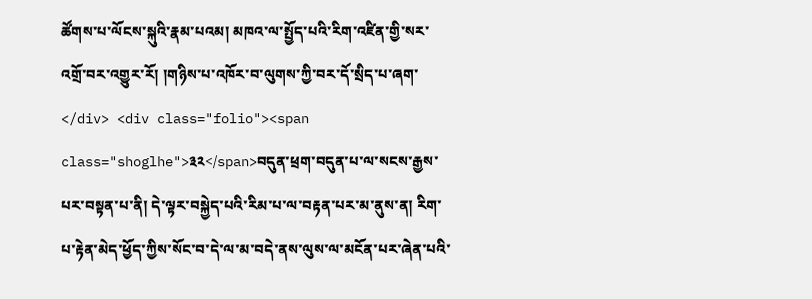ཚོགས་པ་ལོངས་སྐུའི་རྣམ་པའམ། མཁའ་ལ་སྤྱོད་པའི་རིག་འཛིན་གྱི་སར་འགྲོ་བར་འགྱུར་རོ། །གཉིས་པ་འཁོར་བ་ལུགས་ཀྱི་བར་དོ་སྲིད་པ་ཞག་ </div> <div class="folio"><span class="shoglhe">༣༢</span>བདུན་ཕྲག་བདུན་པ་ལ་སངས་རྒྱས་པར་བསྟན་པ་ནི། དེ་ལྟར་བསྐྱེད་པའི་རིམ་པ་ལ་བརྟན་པར་མ་ནུས་ན། རིག་པ་རྟེན་མེད་ཕྱོད་ཀྱིས་སོང་བ་དེ་ལ་མ་བདེ་ནས་ལུས་ལ་མངོན་པར་ཞེན་པའི་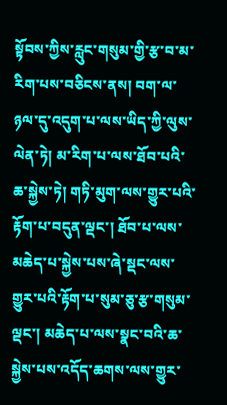སྟོབས་ཀྱིས་རླུང་གསུམ་གྱི་རྩ་བ་མ་རིག་པས་བཅིངས་ནས། བག་ལ་ཉལ་དུ་འདུག་པ་ལས་ཡིད་ཀྱི་ལུས་ལེན་ཏེ། མ་རིག་པ་ལས་ཐོབ་པའི་ཆ་སྐྱེས་ཏེ། གཏི་མུག་ལས་གྱུར་པའི་རྟོག་པ་བདུན་ལྡང་། ཐོབ་པ་ལས་མཆེད་པ་སྐྱེས་པས་ཞེ་སྡང་ལས་གྱུར་པའི་རྟོག་པ་སུམ་ཅུ་རྩ་གསུམ་ལྡང་། མཆེད་པ་ལས་སྣང་བའི་ཆ་སྐྱེས་པས་འདོད་ཆགས་ལས་གྱུར་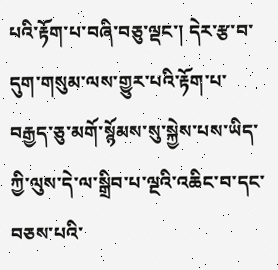པའི་རྟོག་པ་བཞི་བཅུ་ལྡང་། དེར་རྩ་བ་དུག་གསུམ་ལས་གྱུར་པའི་རྟོག་པ་བརྒྱད་ཅུ་མགོ་སྙོམས་སུ་སྐྱེས་པས་ཡིད་ཀྱི་ལུས་དེ་ལ་སྒྲིབ་པ་ལྔའི་འཆིང་བ་དང་བཅས་པའི་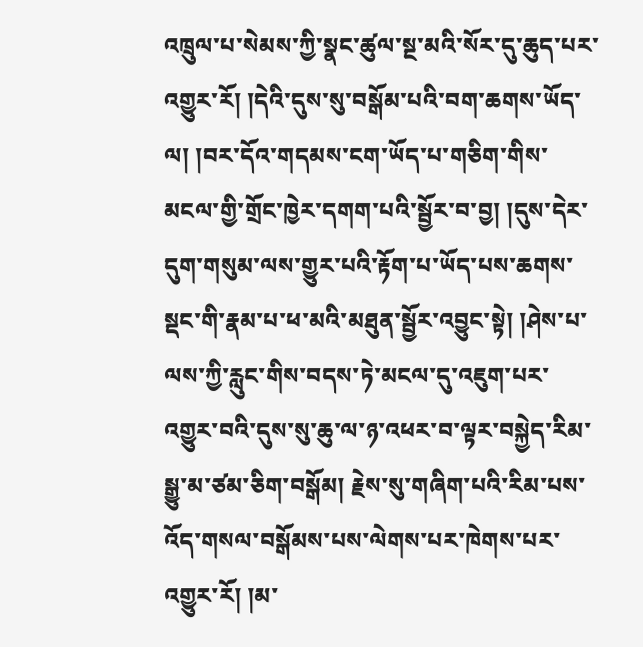འཁྲུལ་པ་སེམས་ཀྱི་སྣང་ཚུལ་སྔ་མའི་སོར་དུ་ཆུད་པར་འགྱུར་རོ། །དེའི་དུས་སུ་བསྒོམ་པའི་བག་ཆགས་ཡོད་ལ། །བར་དོའ་གདམས་ངག་ཡོད་པ་གཅིག་གིས་མངལ་གྱི་གྲོང་ཁྱེར་དགག་པའི་སྦྱོར་བ་བྱ། །དུས་དེར་དུག་གསུམ་ལས་གྱུར་པའི་རྟོག་པ་ཡོད་པས་ཆགས་སྡང་གི་རྣམ་པ་ཕ་མའི་མཐུན་སྦྱོར་འབྱུང་སྟེ། །ཤེས་པ་ལས་ཀྱི་རླུང་གིས་བདས་ཏེ་མངལ་དུ་འཇུག་པར་འགྱུར་བའི་དུས་སུ་ཆུ་ལ་ཉ་འཕར་བ་ལྟར་བསྐྱེད་རིམ་སྒྱུ་མ་ཙམ་ཅིག་བསྒོམ། རྗེས་སུ་གཞིག་པའི་རིམ་པས་འོད་གསལ་བསྒོམས་པས་ལེགས་པར་ཁེགས་པར་འགྱུར་རོ། །མ་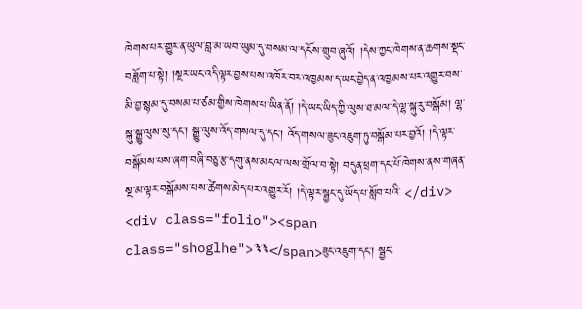ཁེགས་པར་གྱུར་ན་ཡུལ་བླ་མ་ཡབ་ཡུམ་དུ་བསམ་ལ་དངོས་གྲུབ་ཞུའོ། །དེས་ཀྱང་ཁེགས་ན་ཆགས་སྡང་བཟློག་པ་སྟེ། །སྔར་ཡང་འདི་ལྟར་བྱས་པས་འཁོར་བར་འཁྱམས་ད་ཡང་བྱེད་ན་འཁྱམས་པར་འགྱུར་བས་མི་བྱ་སྙམ་དུ་བསམ་པ་ཙམ་གྱིས་ཁེགས་པ་ཡིན་ནོ། །དེ་ཡང་ཡིད་ཀྱི་ལུས་ཐ་མལ་དེ་ལྷ་སྐུ་རུ་བསྒོམ། ལྷ་སྐུ་སྒྱུ་ལུས་སུ་དང་། སྒྱུ་ལུས་འོད་གསལ་དུ་དང་། འོད་གསལ་ཟུང་འཇུག་ཏུ་བསྒོམ་པར་བྱའོ། །དེ་ལྟར་བསྒོམས་པས་ཞག་བཞི་བཅུ་རྩ་དགུ་ནས་མངལ་ལས་གྲོལ་བ་སྟེ། བདུན་ཕྲག་དང་པོ་ཁེགས་ནས་གཞན་སྔ་མ་ལྟར་བསྒོམས་པས་ཚེགས་མེད་པར་འགྱུར་རོ། །དེ་ལྟར་སྦྱང་དུ་ཡོད་པ་སློབ་པའི་ </div> <div class="folio"><span class="shoglhe">༣༣</span>ཟུང་འཇུག་དང་། སྦྱང་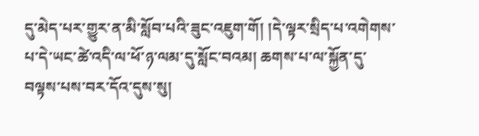དུ་མེད་པར་གྱུར་ན་མི་སློབ་པའི་ཟུང་འཇུག་གོ། །དེ་ལྟར་སྲིད་པ་འགེགས་པ་དེ་ཡང་ཚེ་འདི་ལ་ཕོ་ཉ་ལམ་དུ་སློང་བའམ། ཆགས་པ་ལ་སྐྱོན་དུ་བལྟས་པས་བར་དོའ་དུས་སུ།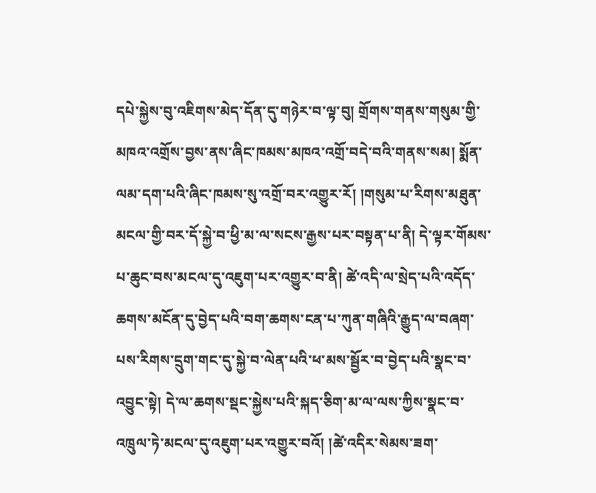དཔེ་སྐྱེས་བུ་འཇིགས་མེད་དོན་དུ་གཉེར་བ་ལྟ་བུ། གྲོགས་གནས་གསུམ་གྱི་མཁའ་འགྲོས་བྱས་ནས་ཞིང་ཁམས་མཁའ་འགྲོ་བདེ་བའི་གནས་སམ། སྨོན་ལམ་དག་པའི་ཞིང་ཁམས་སུ་འགྲོ་བར་འགྱུར་རོ། །གསུམ་པ་རིགས་མཐུན་མངལ་གྱི་བར་དོ་སྐྱེ་བ་ཕྱི་མ་ལ་སངས་རྒྱས་པར་བསྟན་པ་ནི། དེ་ལྟར་གོམས་པ་ཆུང་བས་མངལ་དུ་འཇུག་པར་འགྱུར་བ་ནི། ཚེ་འདི་ལ་སྲེད་པའི་འདོད་ཆགས་མངོན་དུ་བྱེད་པའི་བག་ཆགས་ངན་པ་ཀུན་གཞིའི་རྒྱུད་ལ་བཞག་པས་རིགས་དྲུག་གང་དུ་སྐྱེ་བ་ལེན་པའི་ཕ་མས་སྦྱོར་བ་བྱེད་པའི་སྣང་བ་འབྱུང་སྟེ། དེ་ལ་ཆགས་སྡང་སྐྱེས་པའི་སྐད་ཅིག་མ་ལ་ལས་ཀྱིས་སྣང་བ་འཁྲུལ་ཏེ་མངལ་དུ་འཇུག་པར་འགྱུར་བའོ། །ཚེ་འདིར་སེམས་ཟག་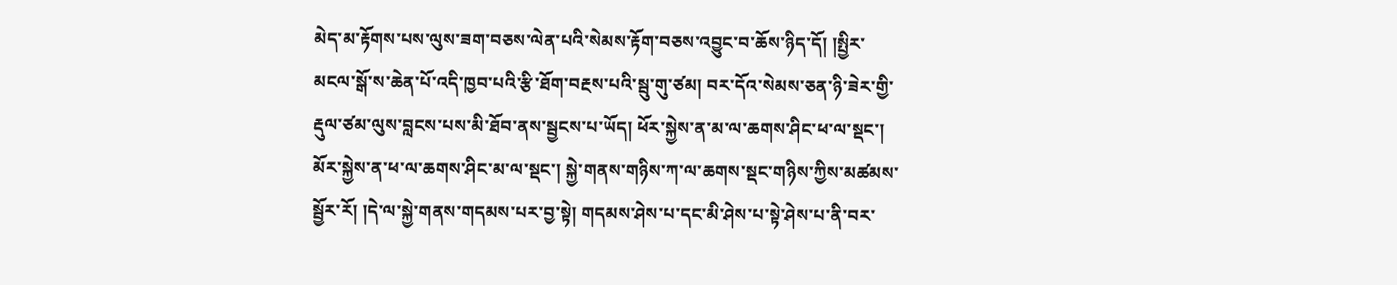མེད་མ་རྟོགས་པས་ལུས་ཟག་བཅས་ལེན་པའི་སེམས་རྟོག་བཅས་འབྱུང་བ་ཆོས་ཉིད་དོ། །སྤྱིར་མངལ་སྒོ་ས་ཆེན་པོ་འདི་ཁྱབ་པའི་རྩི་ཐོག་བརྔས་པའི་སྦུ་གུ་ཙམ། བར་དོའ་སེམས་ཅན་ཉི་ཟེར་གྱི་རྡུལ་ཙམ་ལུས་བླངས་པས་མི་ཐོབ་ནས་སྦྱངས་པ་ཡོད། ཕོར་སྐྱེས་ན་མ་ལ་ཆགས་ཤིང་ཕ་ལ་སྡང་། མོར་སྐྱེས་ན་ཕ་ལ་ཆགས་ཤིང་མ་ལ་སྡང་། སྐྱེ་གནས་གཉིས་ཀ་ལ་ཆགས་སྡང་གཉིས་ཀྱིས་མཚམས་སྦྱོར་རོ། །དེ་ལ་སྐྱེ་གནས་གདམས་པར་བྱ་སྟེ། གདམས་ཤེས་པ་དང་མི་ཤེས་པ་སྟེ་ཤེས་པ་ནི་བར་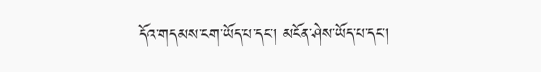དོའ་གདམས་ངག་ཡོད་པ་དང་། མངོན་ཤེས་ཡོད་པ་དང་།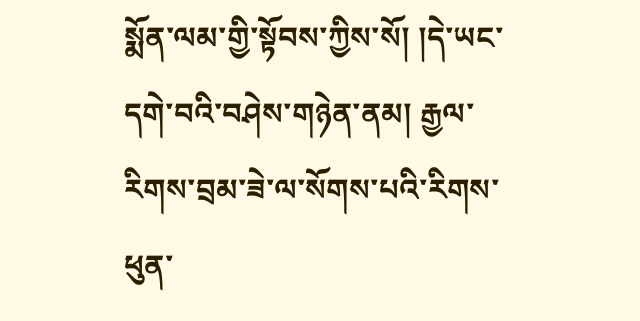སྨོན་ལམ་གྱི་སྟོབས་ཀྱིས་སོ། །དེ་ཡང་དགེ་བའི་བཤེས་གཉེན་ནམ། རྒྱལ་རིགས་བྲམ་ཟེ་ལ་སོགས་པའི་རིགས་ཕུན་